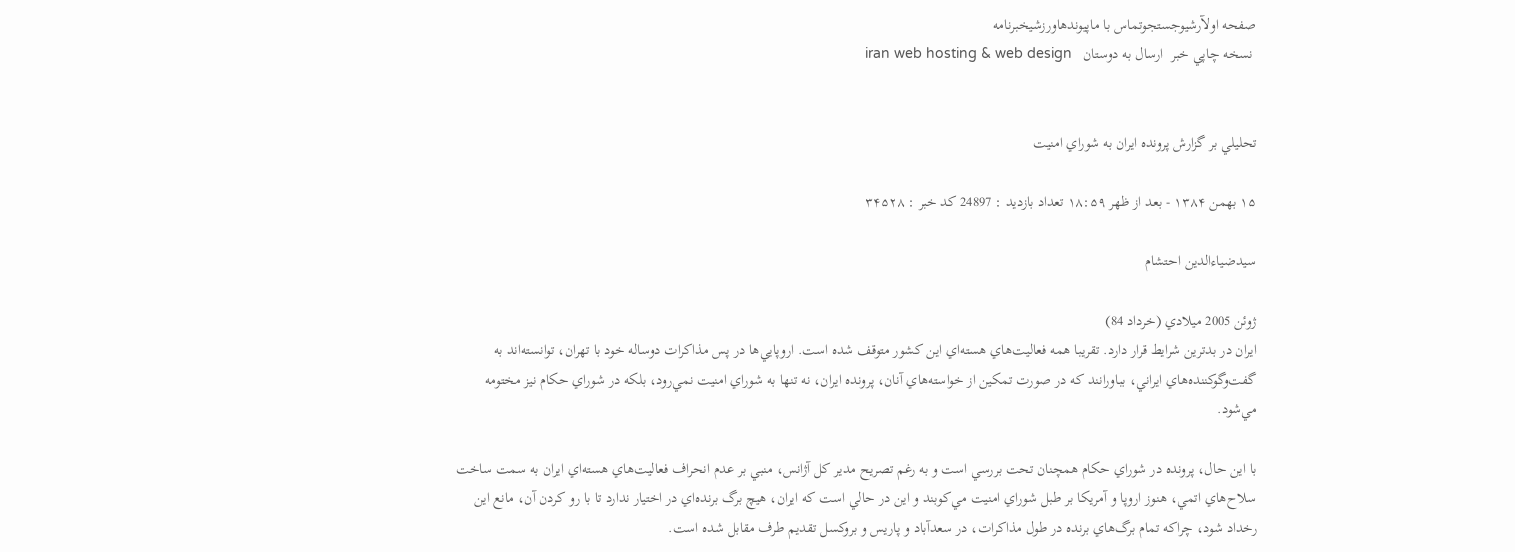صفحه اولآرشيوجستجوتماس با ماپيوندهاورزشيخبرنامه
 نسخه چاپي خبر  ارسال به دوستان   iran web hosting & web design


تحليلي بر گزارش پرونده ايران به شوراي امنيت

۱۵ بهمن ۱۳۸۴ - بعد از ظهر ۱۸:۵۹ تعداد بازديد : 24897 كد خبر : ۳۴۵۲۸

سيدضياءالدين احتشام

ژوئن 2005 ميلادي (خرداد 84)
ايران در بدترين شرايط قرار دارد. تقريبا همه فعاليت‌هاي هسته‌اي اين كشور متوقف شده است. اروپايي‌ها در پس مذاكرات دوساله خود با تهران، توانسته‌اند به گفت‌وگوكننده‌هاي ايراني، بباورانند كه در صورت تمكين از خواسته‌هاي آنان، پرونده ايران، نه تنها به شوراي امنيت نمي‌رود، بلكه در شوراي حكام نيز مختومه مي‌شود.

با اين حال، پرونده در شوراي حكام همچنان تحت بررسي است و به رغم تصريح مدير كل آژانس، منبي بر عدم انحراف فعاليت‌هاي هسته‌اي ايران به سمت ساخت سلاح‌هاي اتمي، هنوز اروپا و آمريكا بر طبل شوراي امنيت مي‌كوبند و اين در حالي است كه ايران، هيچ برگ برنده‌اي در اختيار ندارد تا با رو كردن آن، مانع اين رخداد شود، چراكه تمام برگ‌هاي برنده در طول مذاكرات، در سعدآباد و پاريس و بروكسل تقديم طرف مقابل شده است.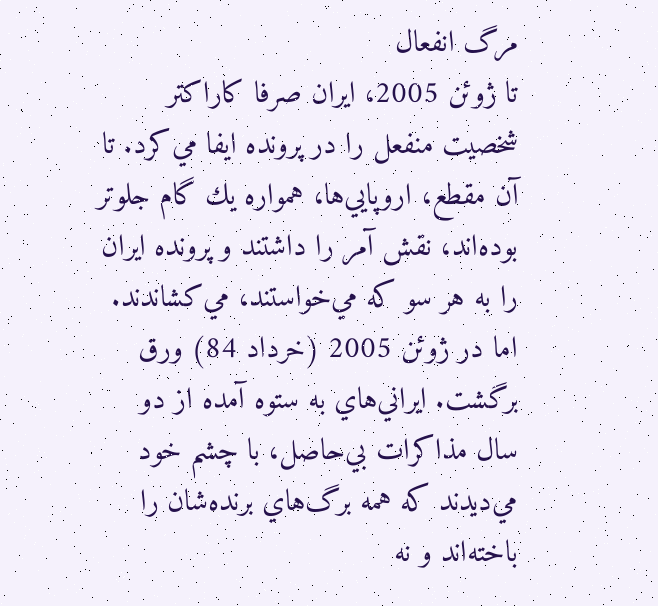مرگ انفعال
تا ژوئن 2005، ايران صرفا كاراكتر شخصيت منفعل را در پرونده ايفا مي‌كرد. تا آن مقطع، اروپايي‌ها، همواره يك گام جلوتر بوده‌اند، نقش آمر را داشتند و پرونده ايران را به هر سو كه مي‌خواستند، مي‌كشاندند. اما در ژوئن 2005 (خرداد 84) ورق برگشت. ايراني‌هاي به ستوه آمده از دو سال مذاكرات بي‌حاصل، با چشم خود مي‌ديدند كه همه برگ‌هاي برنده‌شان را باخته‌اند و نه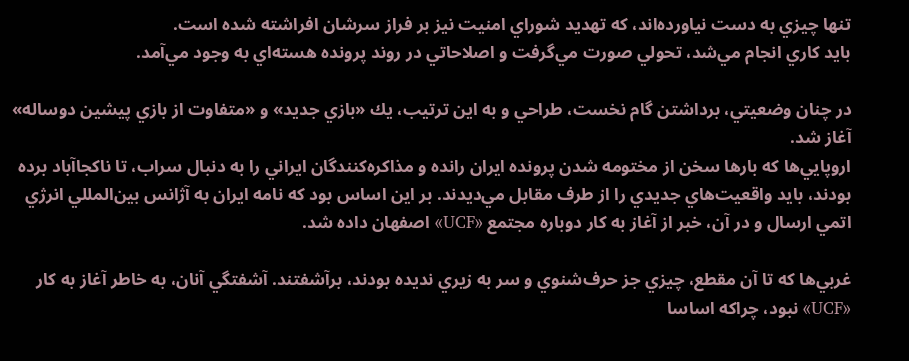تنها چيزي به دست نياورده‌اند، كه تهديد شوراي امنيت نيز بر فراز سرشان افراشته شده است.
بايد كاري انجام مي‌شد، تحولي صورت مي‌گرفت و اصلاحاتي در روند پرونده هسته‌اي به وجود مي‌آمد.

در چنان وضعيتي، برداشتن گام نخست، طراحي و به اين ترتيب، يك «بازي جديد» و «متفاوت از بازي پيشين دوساله» آغاز شد.
اروپايي‌ها كه بارها سخن از مختومه شدن پرونده ايران رانده و مذاكره‌كنندگان ايراني را به دنبال سراب، تا ناكجاآباد برده بودند، بايد واقعيت‌هاي جديدي را از طرف مقابل مي‌ديدند. بر اين اساس بود كه نامه ايران به آژانس بين‌المللي انرژي اتمي ارسال و در آن، خبر از آغاز به كار دوباره مجتمع «UCF» اصفهان داده شد.

غربي‌ها كه تا آن مقطع، چيزي جز حرف‌شنوي و سر به زيري نديده بودند، برآشفتند. آشفتگي آنان، به خاطر آغاز به كار «UCF» نبود، چراكه اساسا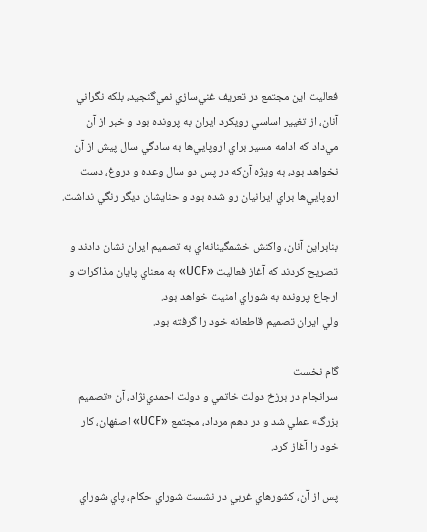فعاليت اين مجتمع در تعريف غني‌سازي نمي‌گنجيد، بلكه نگراني آنان، از تغيير اساسي رويكرد ايران به پرونده بود و خبر از آن مي‌داد كه ادامه مسير براي اروپايي‌ها به سادگي سال پيش از آن نخواهد بود، به ويژه آن‌كه در پس دو سال وعده و دروغ، دست اروپايي‌ها براي ايرانيان رو شده بود و حنايشان ديگر رنگي نداشت.

بنابراين آنان، واكنش خشمگينانه‌اي به تصميم ايران نشان دادند و تصريح كردند كه آغاز فعاليت «UCF» به معناي پايان مذاكرات و ارجاع پرونده به شوراي امنيت خواهد بود.
ولي ايران تصميم قاطعانه خود را گرفته بود.

گام نخست
سرانجام در برزخ دولت خاتمي و دولت احمدي‌نژاد، آن «تصميم بزرگ» عملي شد و در دهم مرداد، مجتمع «UCF» اصفهان، كار خود را آغاز كرد.

پس از آن، كشورهاي غربي در نشست شوراي حكام، پاي شوراي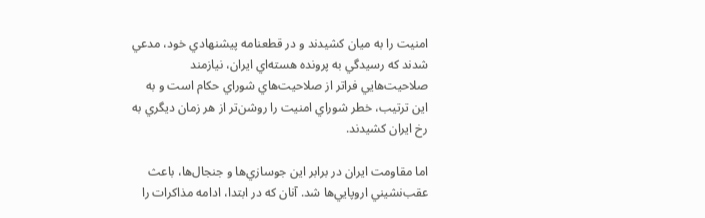امنيت را به ميان كشيدند و در قطعنامه پيشنهادي خود، مدعي شدند كه رسيدگي به پرونده هسته‌اي ايران، نيازمند صلاحيت‌هايي فراتر از صلاحيت‌هاي شوراي حكام است و به اين ترتيب، خطر شوراي امنيت را روشن‌‌تر از هر زمان ديگري به رخ ايران كشيدند.

اما مقاومت ايران در برابر اين جوسازي‌ها و جنجال‌ها، باعث عقب‌نشيني اروپايي‌ها شد. آنان كه در ابتدا، ادامه مذاكرات را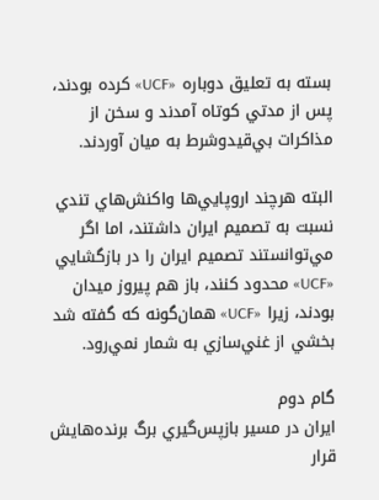بسته به تعليق دوباره «UCF» كرده بودند، پس از مدتي كوتاه آمدند و سخن از مذاكرات بي‌قيدوشرط به ميان آوردند.

البته هرچند اروپايي‌ها واكنش‌هاي تندي نسبت به تصميم ايران داشتند، اما اگر مي‌توانستند تصميم ايران را در بازگشايي «UCF» محدود كنند، باز هم پيروز ميدان بودند، زيرا «UCF» همان‌گونه كه گفته شد بخشي از غني‌سازي به شمار نمي‌رود.

گام دوم
ايران در مسير بازپس‌گيري برگ برنده‌‌هايش قرار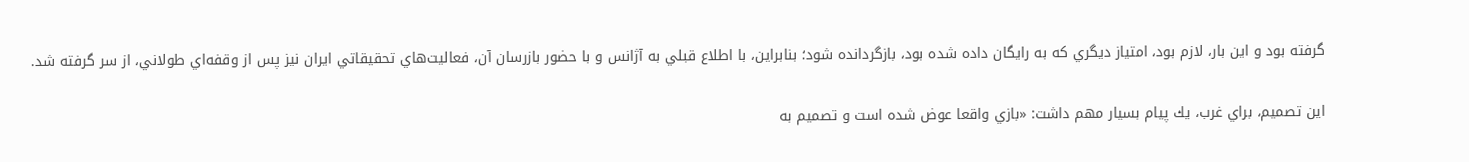گرفته بود و اين بار، لازم بود، امتياز ديگري كه به رايگان داده شده بود، بازگردانده شود؛ بنابراين،‌ با اطلاع قبلي به آژانس و با حضور بازرسان آن، فعاليت‌هاي تحقيقاتي ايران نيز پس از وقفه‌اي طولاني، از سر گرفته شد.

اين تصميم، براي غرب، يك پيام بسيار مهم داشت: «بازي واقعا عوض شده است و تصميم به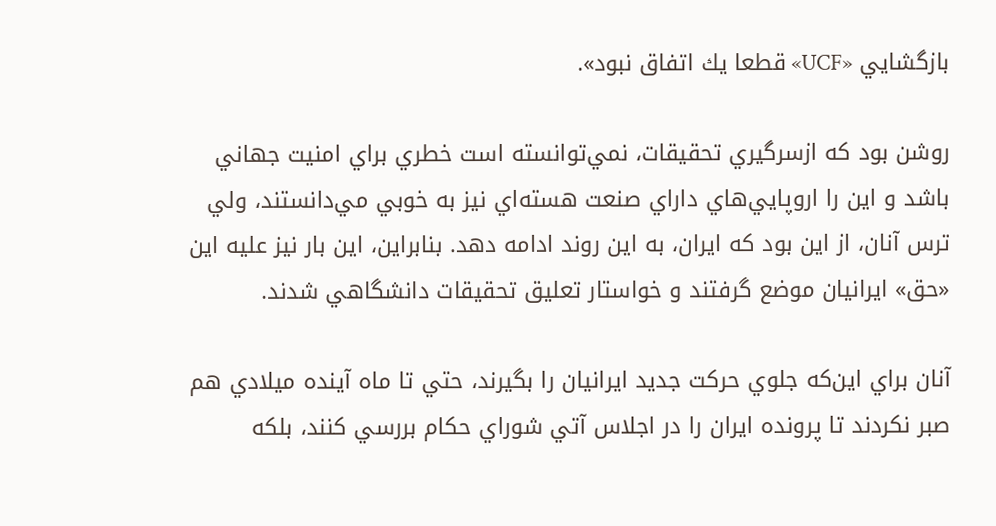بازگشايي «UCF» قطعا يك اتفاق نبود».

روشن بود كه ازسرگيري تحقيقات، نمي‌توانسته است خطري براي امنيت جهاني باشد و اين را اروپايي‌هاي داراي صنعت هسته‌اي نيز به خوبي مي‌دانستند، ولي ترس آنان، از اين بود كه ايران، به اين روند ادامه دهد. بنابراين، اين بار نيز عليه اين «حق» ايرانيان موضع گرفتند و خواستار تعليق تحقيقات دانشگاهي شدند.

آنان براي اين‌كه جلوي حركت جديد ايرانيان را بگيرند،‌ حتي تا ماه آينده ميلادي هم صبر نكردند تا پرونده ايران را در اجلاس آتي شوراي حكام بررسي كنند، بلكه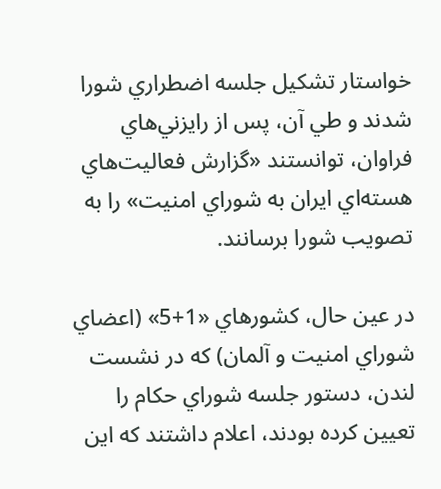خواستار تشكيل جلسه اضطراري شورا شدند و طي آن، پس از رايزني‌هاي فراوان، توانستند «گزارش فعاليت‌هاي هسته‌اي ايران به شوراي امنيت» را به تصويب شورا برسانند.

در عين حال، كشورهاي «1+5» (اعضاي شوراي امنيت و آلمان) كه در نشست لندن، دستور جلسه شوراي حكام را تعيين كرده بودند، اعلام داشتند كه اين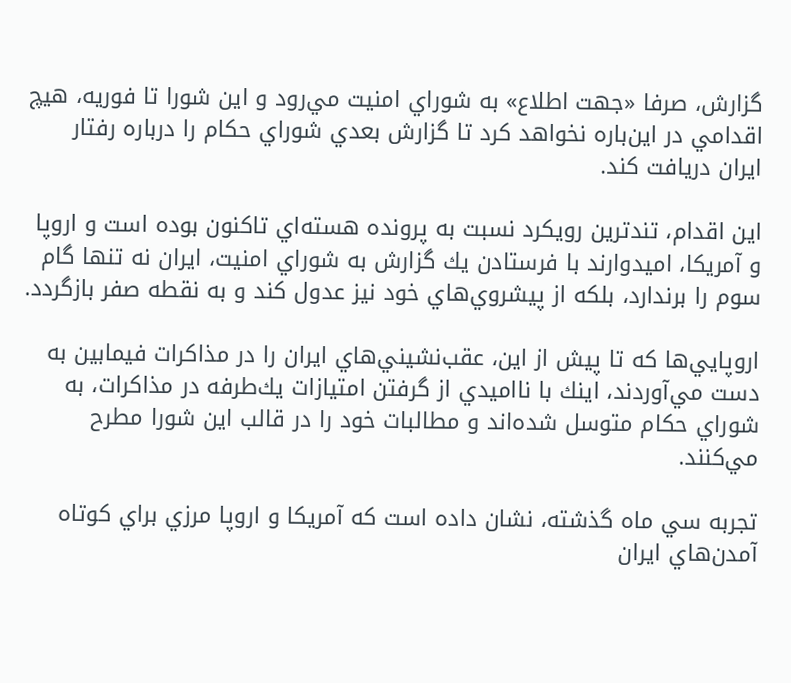گزارش، صرفا «جهت اطلاع» به شوراي امنيت مي‌رود و اين شورا تا فوريه، هيچ اقدامي در اين‌باره نخواهد كرد تا گزارش بعدي شوراي حكام را درباره رفتار ايران دريافت كند.

اين اقدام، تندترين رويكرد نسبت به پرونده هسته‌اي تاكنون بوده است و اروپا و آمريكا، اميدوارند با فرستادن يك گزارش به شوراي امنيت، ايران نه تنها گام سوم را برندارد، بلكه از پيشروي‌هاي خود نيز عدول كند و به نقطه صفر بازگردد.

اروپايي‌ها كه تا پيش از اين، عقب‌نشيني‌هاي ايران را در مذاكرات فيمابين به دست مي‌آوردند، اينك با نااميدي از گرفتن امتيازات يك‌طرفه در مذاكرات، به شوراي حكام متوسل شده‌اند و مطالبات خود را در قالب اين شورا مطرح مي‌كنند.

تجربه سي ماه گذشته، نشان داده است كه آمريكا و اروپا مرزي براي كوتاه آمدن‌هاي ايران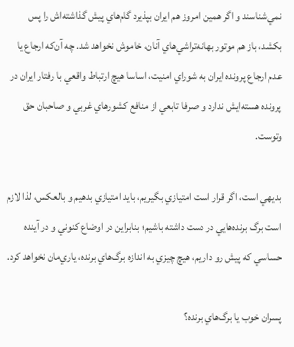نمي‌شناسند و اگر همين امروز هم ايران بپذيرد گام‌هاي پيش گذاشته‌اش را پس بكشد، باز هم موتور بهانه‌تراشي‌هاي آنان، خاموش نخواهد شد. چه آن‌كه ارجاع يا عدم ارجاع پرونده ايران به شوراي امنيت، اساسا هيچ ارتباط واقعي با رفتار ايران در پرونده هسته‌ايش ندارد و صرفا تابعي از منافع كشورهاي غربي و صاحبان حق وتوست.

بديهي است، اگر قرار است امتيازي بگيريم، بايد امتيازي بدهيم و بالعكس، لذا لازم است برگ برنده‌هايي در دست داشته باشيم؛ بنابراين در اوضاع كنوني و در آينده حساسي كه پيش رو داريم، هيچ چيزي به اندازه برگ‌هاي برنده، ياري‌مان نخواهد كرد.

پسران خوب يا برگ‌هاي برنده‌؟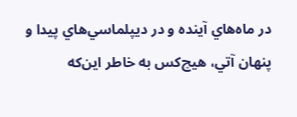در ماه‌هاي آينده و در ديپلماسي‌هاي پيدا و پنهان آتي، هيچ‌كس به خاطر اين‌كه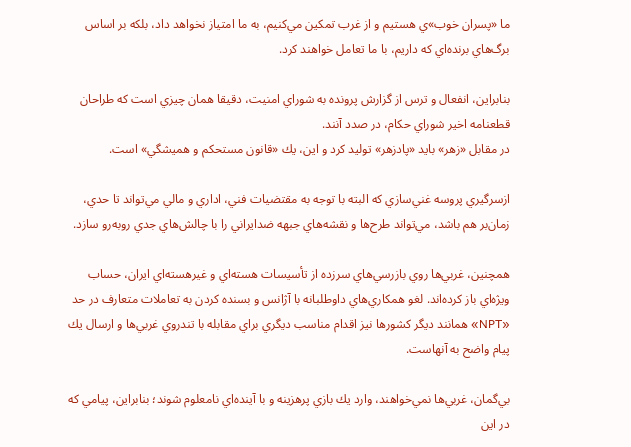ما «پسران خوب»ي هستيم و از غرب تمكين مي‌كنيم، به ما امتياز نخواهد داد، بلكه بر اساس برگ‌هاي برنده‌اي كه داريم، با ما تعامل خواهند كرد.

بنابراين، انفعال و ترس از گزارش پرونده به شوراي امنيت، دقيقا همان چيزي است كه طراحان قطعنامه اخير شوراي حكام، در صدد آنند.
در مقابل «زهر» بايد «پادزهر» توليد كرد و اين، يك «قانون مستحكم و هميشگي» است.

ازسرگيري پروسه غني‌سازي كه البته با توجه به مقتضيات فني، اداري و مالي مي‌تواند تا حدي، زمان‌بر هم باشد، مي‌تواند طرح‌ها و نقشه‌هاي جبهه ضدايراني را با چالش‌هاي جدي روبه‌رو سازد.

همچنين، غربي‌ها روي بازرسي‌هاي سرزده از تأسيسات هسته‌اي و غيرهسته‌اي ايران، حساب ويژه‌اي باز كرده‌اند. لغو همكاري‌هاي داوطلبانه با آژانس و بسنده كردن به تعاملات متعارف در حد «NPT» همانند ديگر كشورها نيز اقدام مناسب ديگري براي مقابله با تندروي‌ غربي‌ها و ارسال يك پيام واضح به آنهاست.

بي‌گمان، غربي‌ها نمي‌خواهند، وارد يك بازي پرهزينه و با آينده‌اي نامعلوم شوند؛ بنابراين، پيامي كه در اين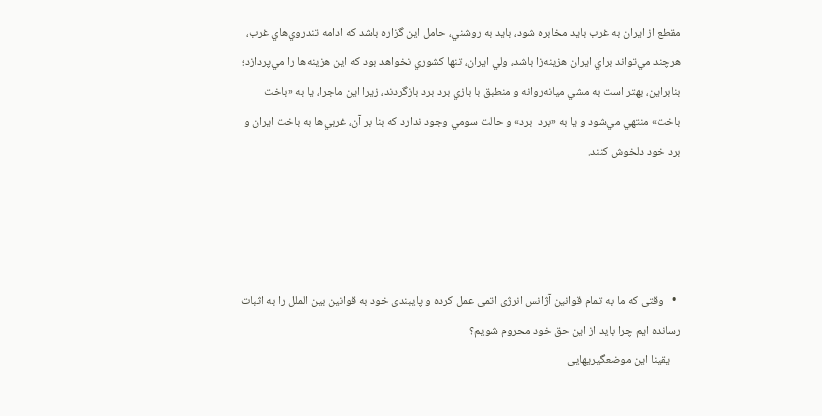مقطع از ايران به غرب بايد مخابره شود، بايد به روشني، حامل اين گزاره باشد كه ادامه تندروي‌هاي غرب، هرچند مي‌تواند براي ايران هزينه‌زا باشد، ولي ايران، تنها كشوري نخواهد بود كه اين هزينه‌ها را مي‌پردازد؛ بنابراين، بهتر است به مشي ميانه‌روانه و منطبق با بازي برد برد بازگردند، زيرا اين ماجرا، يا به «باخت باخت» منتهي مي‌شود و يا به «برد  برد» و حالت سومي وجود ندارد كه بنا بر آن، غربي‌ها به باخت ايران و برد خود دلخوش كنند.




  •   وقتی که ما به تمام قوانین آژانس انرژی اتمی عمل کرده و پایبندی خود به قوانین بین الملل را به اثبات رسانده ایم چرا باید از این حق خود محروم شویم؟
    یقینا این موضعگیریهایی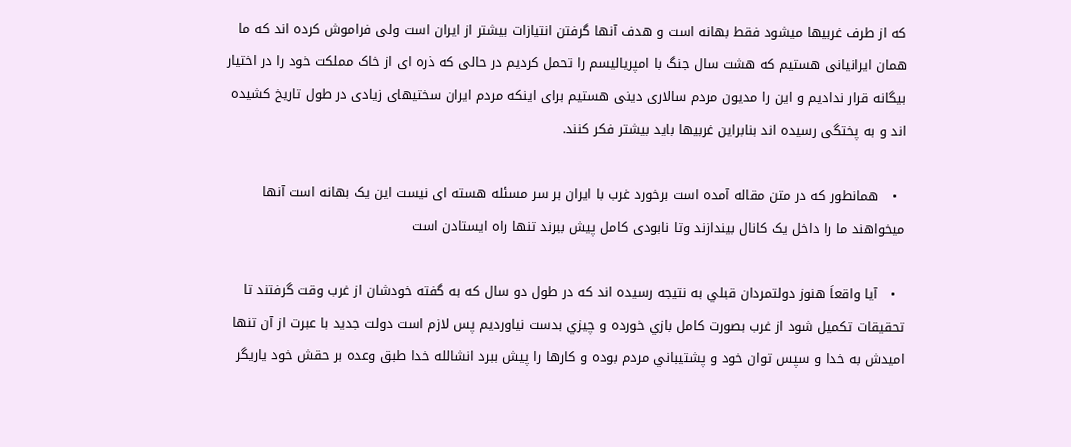که از طرف غربیها میشود فقط بهانه است و هدف آنها گرفتن انتیازات بیشتر از ایران است ولی فراموش کرده اند که ما همان ایرانیانی هستیم که هشت سال جنگ با امپریالیسم را تحمل کردیم در حالی که ذره ای از خاک مملکت خود را در اختیار بیگانه قرار ندادیم و این را مدیون مردم سالاری دینی هستیم برای اینکه مردم ایران سختیهای زیادی در طول تاریخ کشیده اند و به پختگی رسیده اند بنابراین غربیها باید بیشتر فکر کنند.

  •   همانطور که در متن مقاله آمده است برخورد غرب با ایران بر سر مسئله هسته ای نیست این یک بهانه است آنها میخواهند ما را داخل یک کانال بیندازند وتا نابودی کامل پیش ببرند تنها راه ایستادن است

  •   آيا واقعاَ هنوز دولتمردان قبلي به نتيجه رسيده اند كه در طول دو سال كه به گفته خودشان از غرب وقت گرفتند تا تحقيقات تكميل شود از غرب بصورت كامل بازي خورده و چيزي بدست نياورديم پس لازم است دولت جديد با عبرت از آن تنها اميدش به خدا و سپس توان خود و پشتيباني مردم بوده و كارها را پيش ببرد انشالله خدا طبق وعده بر حقش خود ياريگر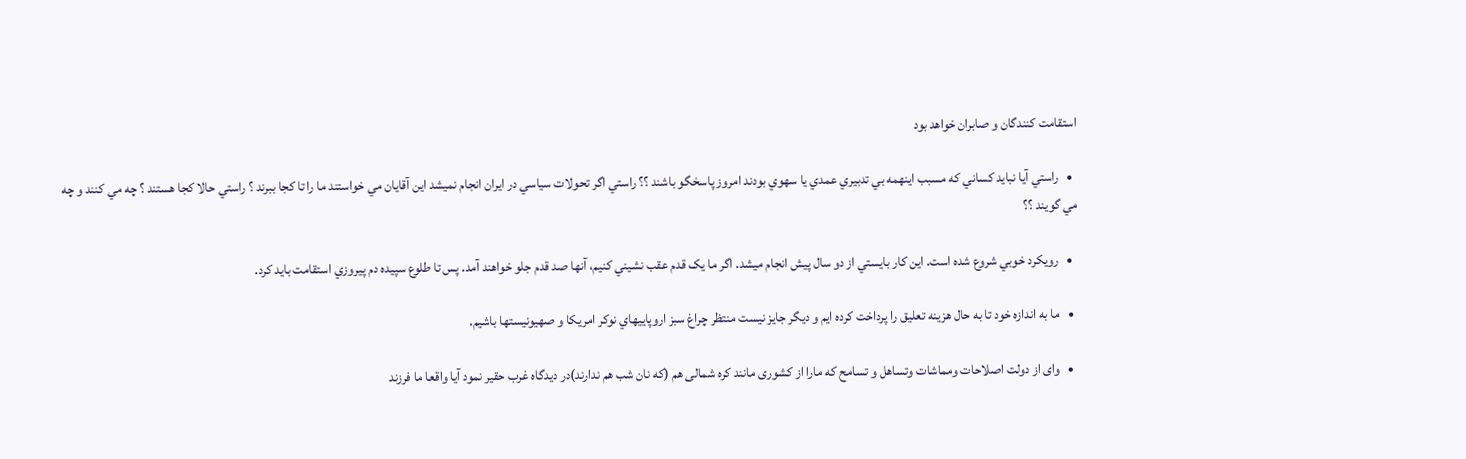استقامت كنندگان و صابران خواهد بود

  •   راستي آيا نبايد كساني كه مسبب اينهمه بي تدبيري عمدي يا سهوي بودند امروز پاسخگو باشند ؟؟ راستي اگر تحولات سياسي در ايران انجام نميشد اين آقايان مي خواستند ما را تا كجا ببرند ؟ راستي حالا كجا هستند ؟ چه مي كنند و چه مي گويند ؟؟

  •   رويکرد خوبي شروع شده است. اين کار بايستي از دو سال پيش انجام ميشد. اگر ما يک قدم عقب نشيني کنيم، آنها صد قدم جلو خواهند آمد. پس تا طلوع سپيده دم پيروزي استقامت بايد کرد.

  •   ما به اندازه خود تا به حال هزينه تعليق را پرداخت كرده ايم و ديگر جايز نيست منتظر چراغ سبز اروپاييهاي نوكر امريكا و صهيونيستها باشيم.

  •   وای از دولت اصلاحات ومماشات وتساهل و تسامح که مارا از کشوری مانند کره شمالی هم (که نان شب هم ندارند)در دیدگاه غرب حقیر نمود آیا واقعا ما فرزند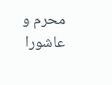محرم و عاشورا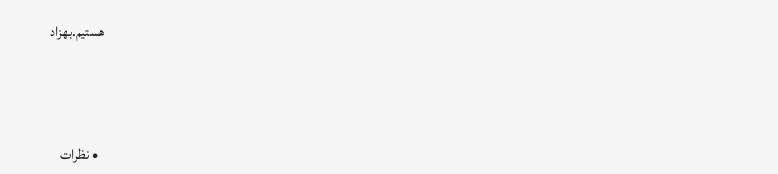هستیم.بهزاد




  • نظرات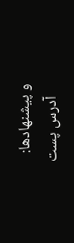و پیشنهادها:
    آدرس پست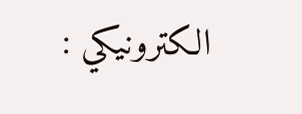الکترونيکي :